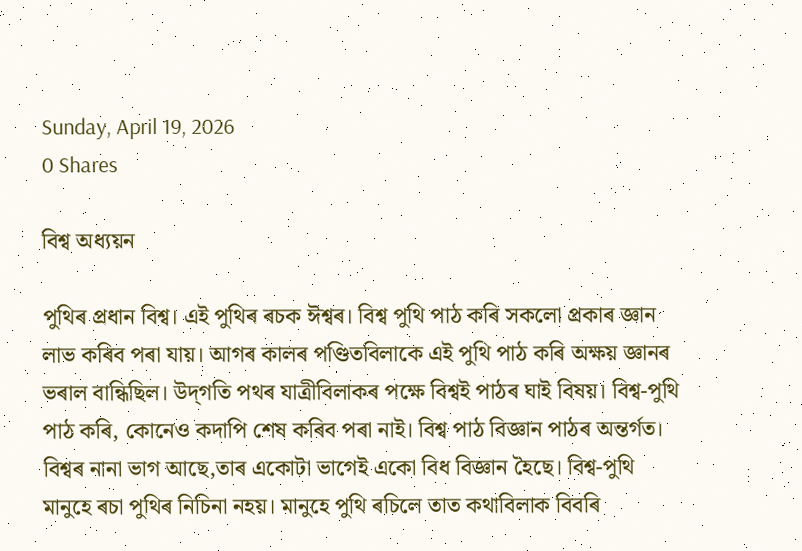Sunday, April 19, 2026
0 Shares

বিশ্ব অধ্যয়ন

পুথিৰ প্ৰধান বিশ্ব। এই পুথিৰ ৰচক ঈশ্বৰ। বিশ্ব পুথি পাঠ কৰি সকলো প্ৰকাৰ জ্ঞান লাভ কৰিব পৰা যায়। আগৰ কালৰ পণ্ডিতবিলাকে এই পুথি পাঠ কৰি অক্ষয় জ্ঞানৰ ভৰাল বান্ধিছিল। উদ্‌গতি পথৰ যাত্ৰীবিলাকৰ পক্ষে বিশ্বই পাঠৰ ঘাই বিষয়। বিশ্ব-পুথি পাঠ কৰি, কোনেও কদাপি শেষ কৰিব পৰা নাই। বিশ্ব পাঠ বিজ্ঞান পাঠৰ অন্তৰ্গত। বিশ্বৰ নানা ভাগ আছে,তাৰ একোটা ভাগেই একো বিধ বিজ্ঞান হৈছে। বিশ্ব-পুথি মানুহে ৰচা পুথিৰ নিচিনা নহয়। মানুহে পুথি ৰচিলে তাত কথাবিলাক বিবৰি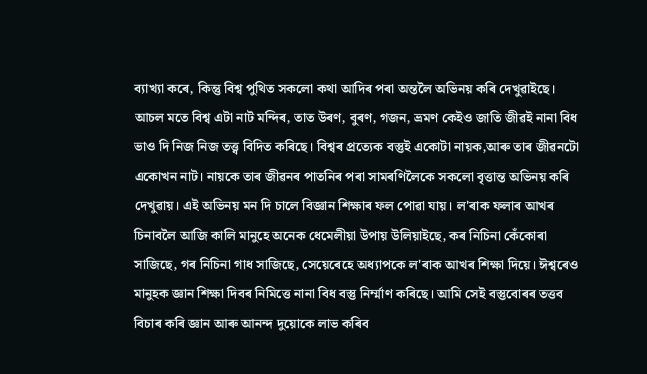ব্যাখ্যা কৰে, কিন্তু বিশ্ব পুথিত সকলো কথা আদিৰ পৰা অন্তলৈ অভিনয় কৰি দেখুৱাইছে। আচল মতে বিশ্ব এটা নাট মন্দিৰ, তাত উৰণ, বুৰণ, গজন, ভ্ৰমণ কেইও জাতি জীৱই নানা বিধ ভাও দি নিজ নিজ তত্ত্ব বিদিত কৰিছে। বিশ্বৰ প্ৰত্যেক বস্তুই একোটা নায়ক,আৰু তাৰ জীৱনটো একোখন নাট। নায়কে তাৰ জীৱনৰ পাতনিৰ পৰা সামৰণিলৈকে সকলো বৃত্তান্ত অভিনয় কৰি দেখুৱায়। এই অভিনয় মন দি চালে বিজ্ঞান শিক্ষাৰ ফল পোৱা যায়। ল'ৰাক ফলাৰ আখৰ চিনাবলৈ আজি কালি মানুহে অনেক ধেমেলীয়া উপায় উলিয়াইছে, কৰ নিচিনা কেঁকোৰা সাজিছে, গৰ নিচিনা গাধ সাজিছে, সেয়েৰেহে অধ্যাপকে ল'ৰাক আখৰ শিক্ষা দিয়ে। ঈশ্বৰেও মানুহক জ্ঞান শিক্ষা দিবৰ নিমিত্তে নানা বিধ বস্তু নিৰ্ম্মাণ কৰিছে। আমি সেই বস্তুবোৰৰ তত্তব বিচাৰ কৰি জ্ঞান আৰু আনন্দ দুয়োকে লাভ কৰিব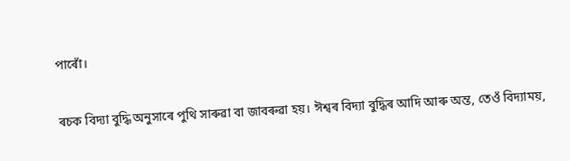পাৰোঁ।

ৰচক বিদ্যা বুদ্ধি অনুসাৰে পুথি সাৰুৱা বা জাবৰুৱা হয়। ঈশ্বৰ বিদ্যা বুদ্ধিৰ আদি আৰু অন্ত, তেওঁ বিদ্যাময়,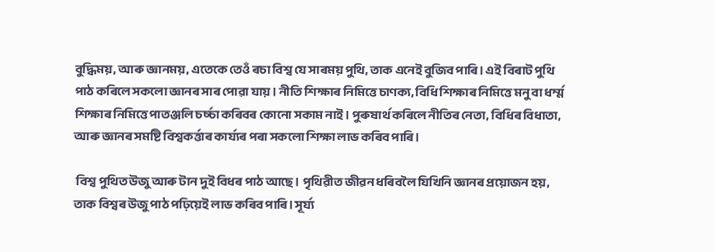বুদ্ধিময়, আৰু জ্ঞানময়, এতেকে তেওঁ ৰচা বিশ্ব যে সাৰময় পুথি, তাক এনেই বুজিব পাৰি। এই বিৰাট পুথি পাঠ কৰিলে সকলো জ্ঞানৰ সাৰ পোৱা যায়। নীতি শিক্ষাৰ নিমিত্তে চাণক্য, বিধি শিক্ষাৰ নিমিত্তে মনু বা ধৰ্ম্ম শিক্ষাৰ নিমিত্তে পাতঞ্জলি চৰ্চ্চা কৰিবৰ কোনো সকাম নাই। পুৰুষাৰ্থ কৰিলে নীতিৰ নেতা, বিধিৰ বিধাতা, আৰু জ্ঞানৰ সমষ্টি বিশ্বকৰ্ত্তাৰ কাৰ্য্যৰ পৰা সকলো শিক্ষা লাভ কৰিব পাৰি।

 বিশ্ব পুথিত উজু আৰু টান দুই বিধৰ পাঠ আছে। পৃথিৱীত জীৱন ধৰিবলৈ যিখিনি জ্ঞানৰ প্ৰয়োজন হয়, তাক বিশ্বৰ উজু পাঠ পঢ়িয়েই লাভ কৰিব পাৰি। সূৰ্য্য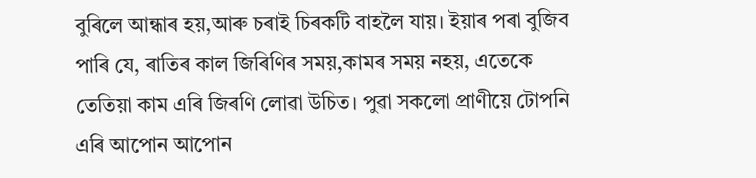বুৰিলে আন্ধাৰ হয়,আৰু চৰাই চিৰকটি বাহলৈ যায়। ইয়াৰ পৰা বুজিব পাৰি যে, ৰাতিৰ কাল জিৰিণিৰ সময়,কামৰ সময় নহয়, এতেকে তেতিয়া কাম এৰি জিৰণি লোৱা উচিত। পুৱা সকলো প্ৰাণীয়ে টোপনি এৰি আপোন আপোন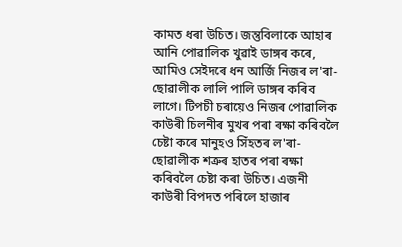কামত ধৰা উচিত। জন্তুবিলাকে আহাৰ আনি পোৱালিক খুৱাই ডাঙ্গৰ কৰে, আমিও সেইদৰে ধন আৰ্জি নিজৰ ল'ৰা-ছোৱালীক লালি পালি ডাঙ্গৰ কৰিব লাগে। টিপচী চৰায়েও নিজৰ পোৱালিক কাউৰী চিলনীৰ মুখৰ পৰা ৰক্ষা কৰিবলৈ চেষ্টা কৰে মানুহও সিঁহতৰ ল'ৰা-ছোৱালীক শত্ৰুৰ হাতৰ পৰা ৰক্ষা কৰিবলৈ চেষ্টা কৰা উচিত। এজনী কাউৰী বিপদত পৰিলে হাজাৰ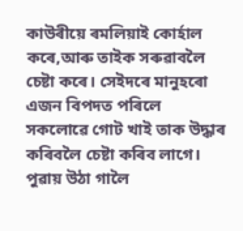কাউৰীয়ে ৰমলিয়াই কোৰ্হাল কৰে,আৰু তাইক সৰুৱাবলৈ চেষ্টা কৰে। সেইদৰে মানুহৰো এজন বিপদত পৰিলে সকলোৱে গোট খাই তাক উদ্ধাৰ কৰিবলৈ চেষ্টা কৰিব লাগে। পুৱায় উঠা গালৈ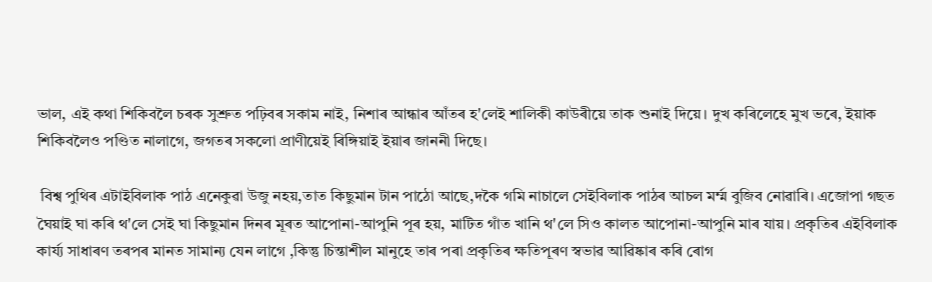ভাল, এই কথা শিকিবলৈ চৰক সুশ্ৰুত পঢ়িবৰ সকাম নাই, নিশাৰ আন্ধাৰ আঁতৰ হ'লেই শালিকী কাউৰীয়ে তাক শুনাই দিয়ে। দুখ কৰিলেহে মুখ ভৰে, ইয়াক শিকিবলৈও পণ্ডিত নালাগে, জগতৰ সকলো প্ৰাণীয়েই ৰিঙ্গিয়াই ইয়াৰ জাননী দিছে।

 বিশ্ব পুথিৰ এটাইবিলাক পাঠ এনেকুৱা উজু নহয়,তাত কিছুমান টান পাঠো আছে,দকৈ গমি নাচালে সেইবিলাক পাঠৰ আচল মৰ্ম্ম বুজিব নোৱাৰি। এজোপা গছত ঘৈয়াই ঘা কৰি থ'লে সেই ঘা কিছুমান দিনৰ মূৰত আপোনা-আপুনি পূৰ হয়, মাটিত গাঁত খানি থ'লে সিও কালত আপোনা-আপুনি মাৰ যায়। প্ৰকৃতিৰ এইবিলাক কাৰ্য্য সাধাৰণ তৰপৰ মানত সামান্য যেন লাগে ,কিন্তু চিন্তাশীল মানুহে তাৰ পৰা প্ৰকৃতিৰ ক্ষতিপূৰণ স্বভাৱ আৱিষ্কাৰ কৰি ৰোগ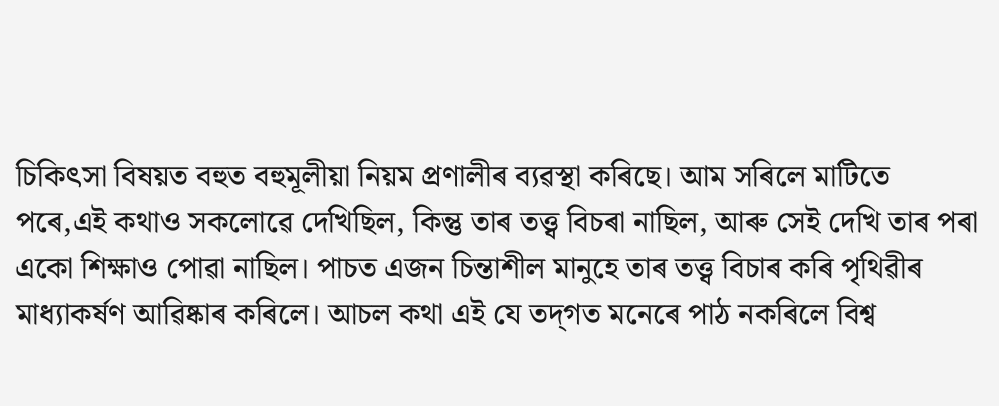চিকিৎসা বিষয়ত বহুত বহুমূলীয়া নিয়ম প্ৰণালীৰ ব্যৱস্থা কৰিছে। আম সৰিলে মাটিতে পৰে,এই কথাও সকলোৱে দেখিছিল, কিন্তু তাৰ তত্ত্ব বিচৰা নাছিল, আৰু সেই দেখি তাৰ পৰা একো শিক্ষাও পোৱা নাছিল। পাচত এজন চিন্তাশীল মানুহে তাৰ তত্ত্ব বিচাৰ কৰি পৃথিৱীৰ মাধ্যাকৰ্ষণ আৱিষ্কাৰ কৰিলে। আচল কথা এই যে তদ্‌গত মনেৰে পাঠ নকৰিলে বিশ্ব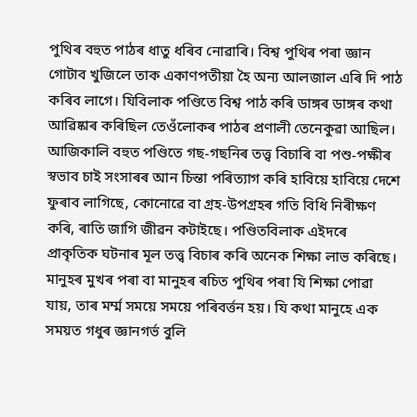পুথিৰ বহুত পাঠৰ ধাতু ধৰিব নোৱাৰি। বিশ্ব পুথিৰ পৰা জ্ঞান গোটাব খুজিলে তাক একাণপতীয়া হৈ অন্য আলজাল এৰি দি পাঠ কৰিব লাগে। যিবিলাক পণ্ডিতে বিশ্ব পাঠ কৰি ডাঙ্গৰ ডাঙ্গৰ কথা আৱিষ্কাৰ কৰিছিল তেওঁলোকৰ পাঠৰ প্ৰণালী তেনেকুৱা আছিল। আজিকালি বহুত পণ্ডিতে গছ-গছনিৰ তত্ত্ব বিচাৰি বা পশু-পক্ষীৰ স্বভাব চাই সংসাৰৰ আন চিন্তা পৰিত্যাগ কৰি হাবিয়ে হাবিয়ে দেশে ফুৰাব লাগিছে, কোনোৱে বা গ্ৰহ-উপগ্ৰহৰ গতি বিধি নিৰীক্ষণ কৰি, ৰাতি জাগি জীৱন কটাইছে। পণ্ডিতবিলাক এইদৰে প্ৰাকৃতিক ঘটনাৰ মূল তত্ত্ব বিচাৰ কৰি অনেক শিক্ষা লাভ কৰিছে। মানুহৰ মুখৰ পৰা বা মানুহৰ ৰচিত পুথিৰ পৰা যি শিক্ষা পোৱা যায়, তাৰ মৰ্ম্ম সময়ে সময়ে পৰিবৰ্ত্তন হয়। যি কথা মানুহে এক সময়ত গধুৰ জ্ঞানগৰ্ভ বুলি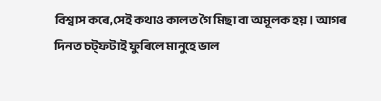বিশ্বাস কৰে,সেই কথাও কালত গৈ মিছা বা অমূলক হয়। আগৰ দিনত চট্‌ফটাই ফুৰিলে মানুহে ভাল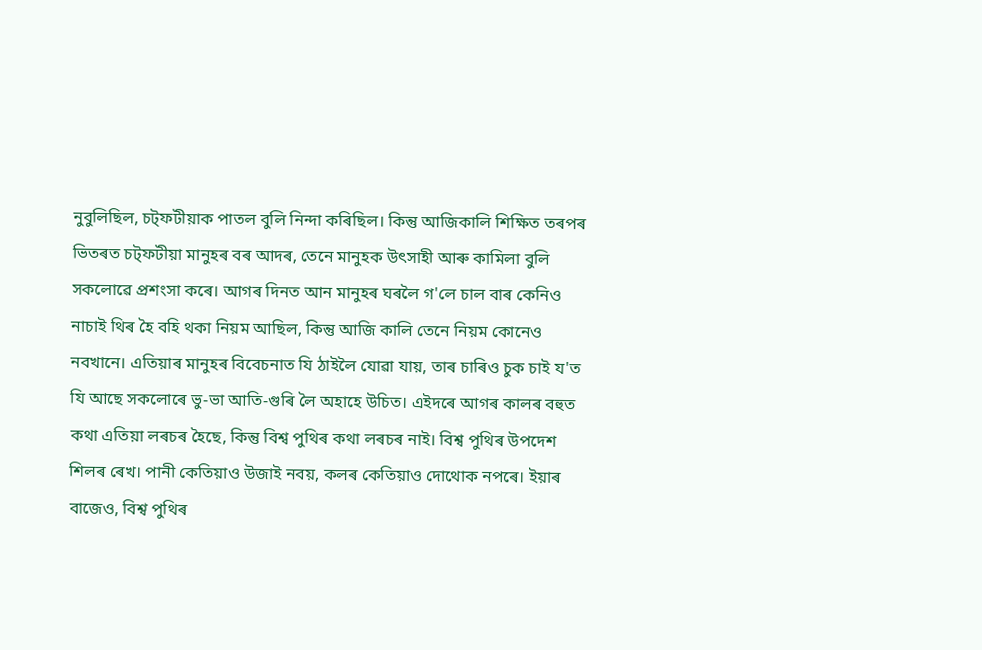নুবুলিছিল, চট্‌ফটীয়াক পাতল বুলি নিন্দা কৰিছিল। কিন্তু আজিকালি শিক্ষিত তৰপৰ ভিতৰত চট্‌ফটীয়া মানুহৰ বৰ আদৰ, তেনে মানুহক উৎসাহী আৰু কামিলা বুলি সকলোৱে প্ৰশংসা কৰে। আগৰ দিনত আন মানুহৰ ঘৰলৈ গ'লে চাল বাৰ কেনিও নাচাই থিৰ হৈ বহি থকা নিয়ম আছিল, কিন্তু আজি কালি তেনে নিয়ম কোনেও নবখানে। এতিয়াৰ মানুহৰ বিবেচনাত যি ঠাইলৈ যোৱা যায়, তাৰ চাৰিও চুক চাই য'ত যি আছে সকলোৰে ভু-ভা আতি-গুৰি লৈ অহাহে উচিত। এইদৰে আগৰ কালৰ বহুত কথা এতিয়া লৰচৰ হৈছে, কিন্তু বিশ্ব পুথিৰ কথা লৰচৰ নাই। বিশ্ব পুথিৰ উপদেশ শিলৰ ৰেখ। পানী কেতিয়াও উজাই নবয়, কলৰ কেতিয়াও দোথোক নপৰে। ইয়াৰ বাজেও, বিশ্ব পুথিৰ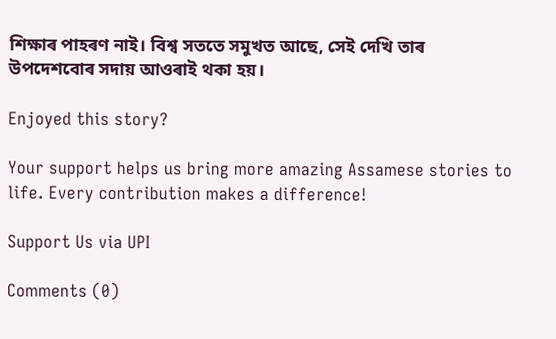শিক্ষাৰ পাহৰণ নাই। বিশ্ব সততে সমুখত আছে, সেই দেখি তাৰ উপদেশবোৰ সদায় আওৰাই থকা হয়।

Enjoyed this story?

Your support helps us bring more amazing Assamese stories to life. Every contribution makes a difference!

Support Us via UPI

Comments (0)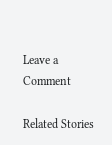Leave a Comment

Related Stories